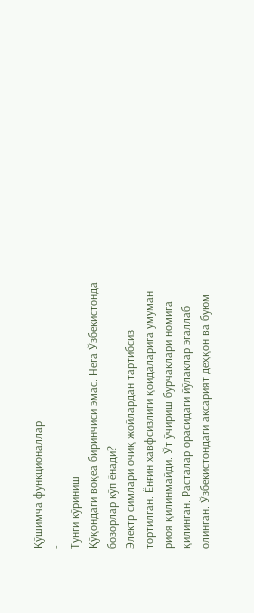Қўшимча функционаллар
-
Тунги кўриниш
Қўқондаги воқеа биринчиси эмас. Нега Ўзбекистонда бозорлар кўп ёнади?
Электр симлари очиқ жойлардан тартибсиз тортилган. Ёнғин хавфсизлиги қоидаларига умуман риоя қилинмайди. Ўт ўчириш бурчаклари номига қилинган. Расталар орасидаги йўлаклар эгаллаб олинган. Ўзбекистондаги аксарият деҳқон ва буюм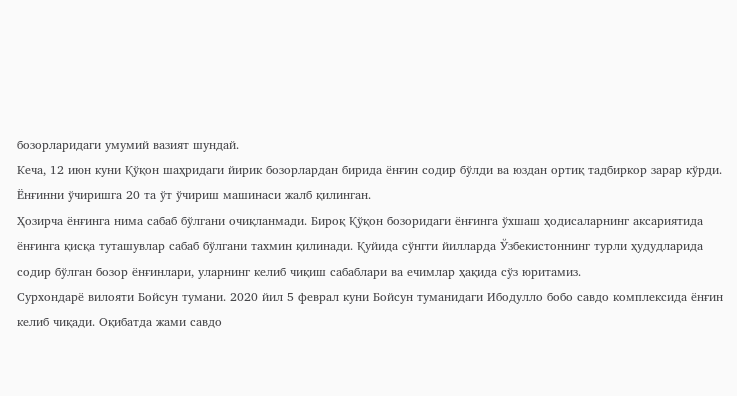бозорларидаги умумий вазият шундай.
Кеча, 12 июн куни Қўқон шаҳридаги йирик бозорлардан бирида ёнғин содир бўлди ва юздан ортиқ тадбиркор зарар кўрди. Ёнғинни ўчиришга 20 та ўт ўчириш машинаси жалб қилинган.
Ҳозирча ёнғинга нима сабаб бўлгани очиқланмади. Бироқ Қўқон бозоридаги ёнғинга ўхшаш ҳодисаларнинг аксариятида ёнғинга қисқа туташувлар сабаб бўлгани тахмин қилинади. Қуйида сўнгги йилларда Ўзбекистоннинг турли ҳудудларида содир бўлган бозор ёнғинлари, уларнинг келиб чиқиш сабаблари ва ечимлар ҳақида сўз юритамиз.
Сурхондарё вилояти Бойсун тумани. 2020 йил 5 феврал куни Бойсун туманидаги Ибодулло бобо савдо комплексида ёнғин келиб чиқади. Оқибатда жами савдо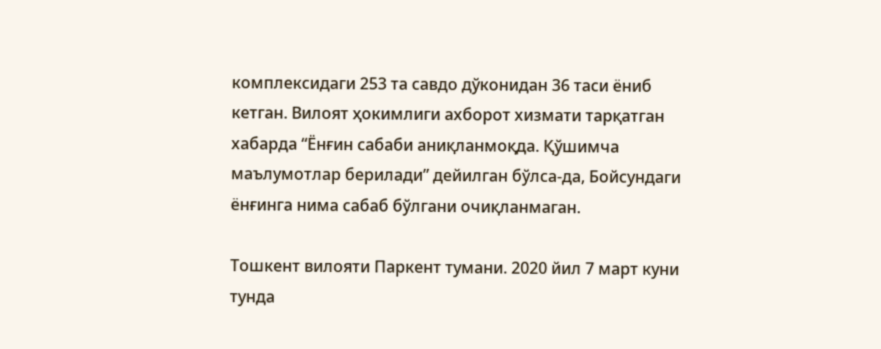комплексидаги 253 та савдо дўконидан 36 таси ёниб кетган. Вилоят ҳокимлиги ахборот хизмати тарқатган хабарда “Ёнғин сабаби аниқланмоқда. Қўшимча маълумотлар берилади” дейилган бўлса-да, Бойсундаги ёнғинга нима сабаб бўлгани очиқланмаган.

Тошкент вилояти Паркент тумани. 2020 йил 7 март куни тунда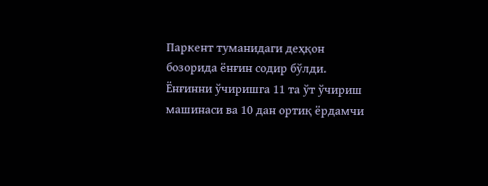Паркент туманидаги деҳқон бозорида ёнғин содир бўлди. Ёнғинни ўчиришга 11 та ўт ўчириш машинаси ва 10 дан ортиқ ёрдамчи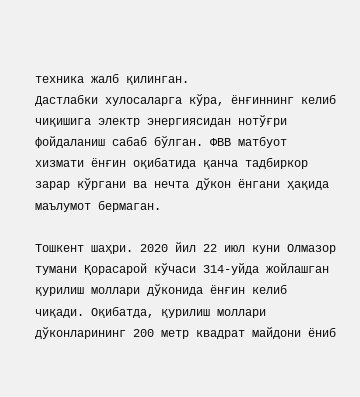техника жалб қилинган.
Дастлабки хулосаларга кўра, ёнғиннинг келиб чиқишига электр энергиясидан нотўғри фойдаланиш сабаб бўлган. ФВВ матбуот хизмати ёнғин оқибатида қанча тадбиркор зарар кўргани ва нечта дўкон ёнгани ҳақида маълумот бермаган.

Тошкент шаҳри. 2020 йил 22 июл куни Олмазор тумани Қорасарой кўчаси 314-уйда жойлашган қурилиш моллари дўконида ёнғин келиб чиқади. Оқибатда, қурилиш моллари дўконларининг 200 метр квадрат майдони ёниб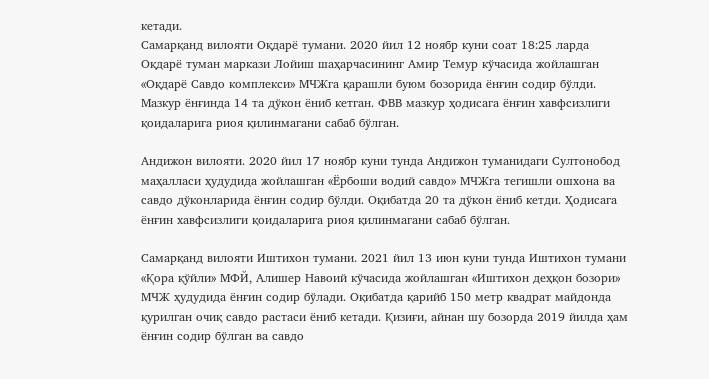кетади.
Самарқанд вилояти Оқдарё тумани. 2020 йил 12 ноябр куни соат 18:25 ларда Оқдарё туман маркази Лойиш шаҳарчасининг Амир Темур кўчасида жойлашган «Оқдарё Савдо комплекси» МЧЖга қарашли буюм бозорида ёнғин содир бўлди. Мазкур ёнғинда 14 та дўкон ёниб кетган. ФВВ мазкур ҳодисага ёнғин хавфсизлиги қоидаларига риоя қилинмагани сабаб бўлган.

Андижон вилояти. 2020 йил 17 ноябр куни тунда Андижон туманидаги Султонобод маҳалласи ҳудудида жойлашган «Ёрбоши водий савдо» МЧЖга тегишли ошхона ва савдо дўконларида ёнғин содир бўлди. Оқибатда 20 та дўкон ёниб кетди. Ҳодисага ёнғин хавфсизлиги қоидаларига риоя қилинмагани сабаб бўлган.

Самарқанд вилояти Иштихон тумани. 2021 йил 13 июн куни тунда Иштихон тумани «Қора қўйли» МФЙ, Алишер Навоий кўчасида жойлашган «Иштихон деҳқон бозори» МЧЖ ҳудудида ёнғин содир бўлади. Оқибатда қарийб 150 метр квадрат майдонда қурилган очиқ савдо растаси ёниб кетади. Қизиғи, айнан шу бозорда 2019 йилда ҳам ёнғин содир бўлган ва савдо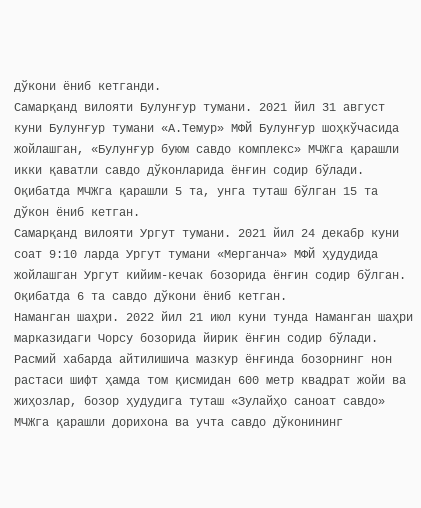дўкони ёниб кетганди.
Самарқанд вилояти Булунғур тумани. 2021 йил 31 август куни Булунғур тумани «А.Темур» МФЙ Булунғур шоҳкўчасида жойлашган, «Булунғур буюм савдо комплекс» МЧЖга қарашли икки қаватли савдо дўконларида ёнғин содир бўлади. Оқибатда МЧЖга қарашли 5 та, унга туташ бўлган 15 та дўкон ёниб кетган.
Самарқанд вилояти Ургут тумани. 2021 йил 24 декабр куни соат 9:10 ларда Ургут тумани «Мерганча» МФЙ ҳудудида жойлашган Ургут кийим-кечак бозорида ёнғин содир бўлган. Оқибатда 6 та савдо дўкони ёниб кетган.
Наманган шаҳри. 2022 йил 21 июл куни тунда Наманган шаҳри марказидаги Чорсу бозорида йирик ёнғин содир бўлади. Расмий хабарда айтилишича мазкур ёнғинда бозорнинг нон растаси шифт ҳамда том қисмидан 600 метр квадрат жойи ва жиҳозлар, бозор ҳудудига туташ «Зулайҳо саноат савдо» МЧЖга қарашли дорихона ва учта савдо дўконининг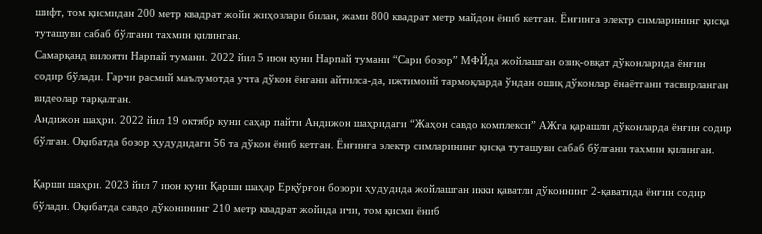шифт, том қисмидан 200 метр квадрат жойи жиҳозлари билан, жами 800 квадрат метр майдон ёниб кетган. Ёнғинга электр симларининг қисқа туташуви сабаб бўлгани тахмин қилинган.
Самарқанд вилояти Нарпай тумани. 2022 йил 5 июн куни Нарпай тумани “Сари бозор” МФЙда жойлашган озиқ-овқат дўконларида ёнғин содир бўлади. Гарчи расмий маълумотда учта дўкон ёнгани айтилса-да, ижтимоий тармоқларда ўндан ошиқ дўконлар ёнаётгани тасвирланган видеолар тарқалган.
Андижон шаҳри. 2022 йил 19 октябр куни саҳар пайти Андижон шаҳридаги “Жаҳон савдо комплекси” АЖга қарашли дўконларда ёнғин содир бўлган. Оқибатда бозор ҳудудидаги 56 та дўкон ёниб кетган. Ёнғинга электр симларининг қисқа туташуви сабаб бўлгани тахмин қилинган.

Қарши шаҳри. 2023 йил 7 июн куни Қарши шаҳар Ерқўрғон бозори ҳудудида жойлашган икки қаватли дўконнинг 2-қаватида ёнғин содир бўлади. Оқибатда савдо дўконининг 210 метр квадрат жойида ичи, том қисми ёниб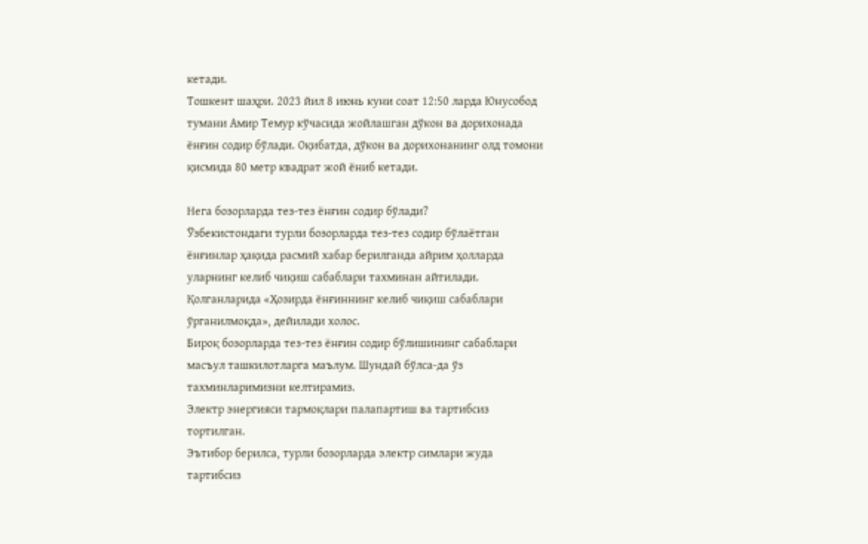кетади.
Тошкент шаҳри. 2023 йил 8 июнь куни соат 12:50 ларда Юнусобод тумани Амир Темур кўчасида жойлашган дўкон ва дорихонада ёнғин содир бўлади. Оқибатда, дўкон ва дорихонанинг олд томони қисмида 80 метр квадрат жой ёниб кетади.

Нега бозорларда тез-тез ёнғин содир бўлади?
Ўзбекистондаги турли бозорларда тез-тез содир бўлаётган ёнғинлар ҳақида расмий хабар берилганда айрим ҳолларда уларнинг келиб чиқиш сабаблари тахминан айтилади. Қолганларида «Ҳозирда ёнғиннинг келиб чиқиш сабаблари ўрганилмоқда», дейилади холос.
Бироқ бозорларда тез-тез ёнғин содир бўлишининг сабаблари масъул ташкилотларга маълум. Шундай бўлса-да ўз тахминларимизни келтирамиз.
Электр энергияси тармоқлари палапартиш ва тартибсиз тортилган.
Эътибор берилса, турли бозорларда электр симлари жуда тартибсиз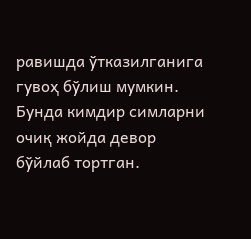равишда ўтказилганига гувоҳ бўлиш мумкин. Бунда кимдир симларни очиқ жойда девор бўйлаб тортган.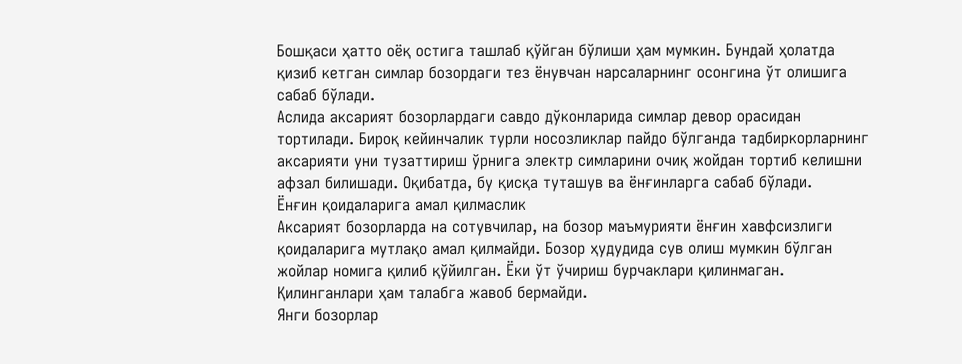Бошқаси ҳатто оёқ остига ташлаб қўйган бўлиши ҳам мумкин. Бундай ҳолатда қизиб кетган симлар бозордаги тез ёнувчан нарсаларнинг осонгина ўт олишига сабаб бўлади.
Аслида аксарият бозорлардаги савдо дўконларида симлар девор орасидан тортилади. Бироқ кейинчалик турли носозликлар пайдо бўлганда тадбиркорларнинг аксарияти уни тузаттириш ўрнига электр симларини очиқ жойдан тортиб келишни афзал билишади. Оқибатда, бу қисқа туташув ва ёнғинларга сабаб бўлади.
Ёнғин қоидаларига амал қилмаслик
Аксарият бозорларда на сотувчилар, на бозор маъмурияти ёнғин хавфсизлиги қоидаларига мутлақо амал қилмайди. Бозор ҳудудида сув олиш мумкин бўлган жойлар номига қилиб қўйилган. Ёки ўт ўчириш бурчаклари қилинмаган. Қилинганлари ҳам талабга жавоб бермайди.
Янги бозорлар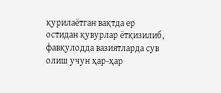қурилаётган вақтда ер остидан қувурлар ётқизилиб, фавқулодда вазиятларда сув олиш учун ҳар-ҳар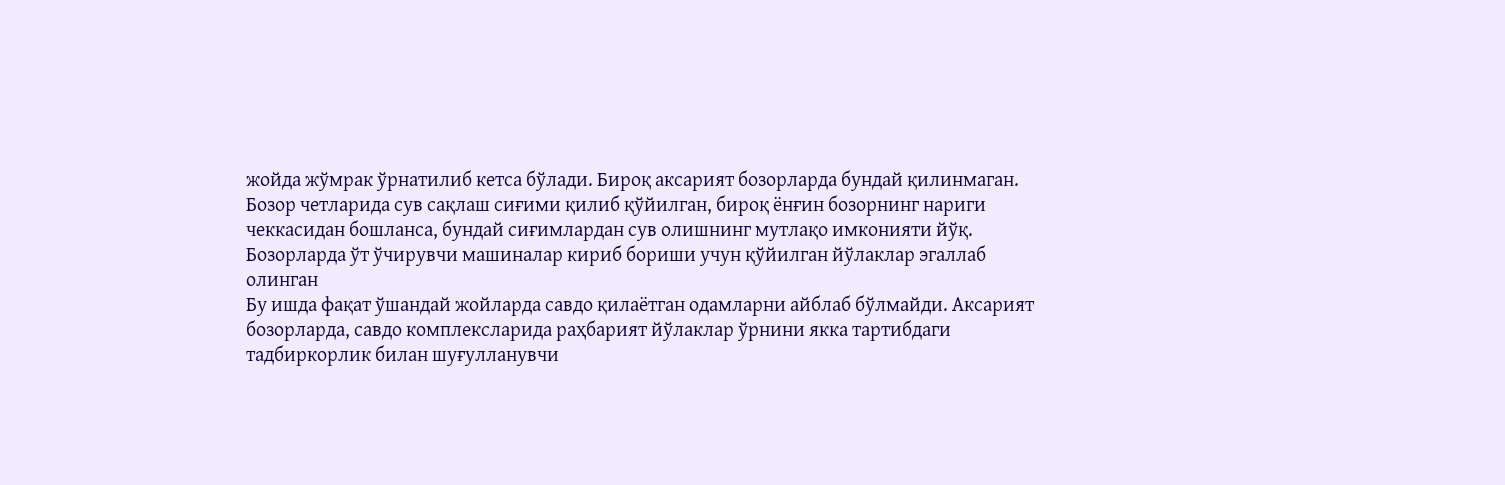жойда жўмрак ўрнатилиб кетса бўлади. Бироқ аксарият бозорларда бундай қилинмаган. Бозор четларида сув сақлаш сиғими қилиб қўйилган, бироқ ёнғин бозорнинг нариги чеккасидан бошланса, бундай сиғимлардан сув олишнинг мутлақо имконияти йўқ.
Бозорларда ўт ўчирувчи машиналар кириб бориши учун қўйилган йўлаклар эгаллаб олинган
Бу ишда фақат ўшандай жойларда савдо қилаётган одамларни айблаб бўлмайди. Аксарият бозорларда, савдо комплексларида раҳбарият йўлаклар ўрнини якка тартибдаги тадбиркорлик билан шуғулланувчи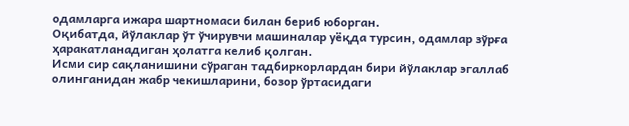одамларга ижара шартномаси билан бериб юборган.
Оқибатда, йўлаклар ўт ўчирувчи машиналар уёқда турсин, одамлар зўрға ҳаракатланадиган ҳолатга келиб қолган.
Исми сир сақланишини сўраган тадбиркорлардан бири йўлаклар эгаллаб олинганидан жабр чекишларини, бозор ўртасидаги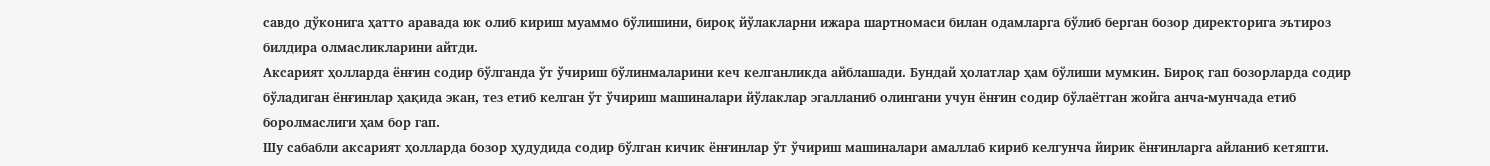савдо дўконига ҳатто аравада юк олиб кириш муаммо бўлишини, бироқ йўлакларни ижара шартномаси билан одамларга бўлиб берган бозор директорига эътироз билдира олмасликларини айтди.
Аксарият ҳолларда ёнғин содир бўлганда ўт ўчириш бўлинмаларини кеч келганликда айблашади. Бундай ҳолатлар ҳам бўлиши мумкин. Бироқ гап бозорларда содир бўладиган ёнғинлар ҳақида экан, тез етиб келган ўт ўчириш машиналари йўлаклар эгалланиб олингани учун ёнғин содир бўлаётган жойга анча-мунчада етиб боролмаслиги ҳам бор гап.
Шу сабабли аксарият ҳолларда бозор ҳудудида содир бўлган кичик ёнғинлар ўт ўчириш машиналари амаллаб кириб келгунча йирик ёнғинларга айланиб кетяпти.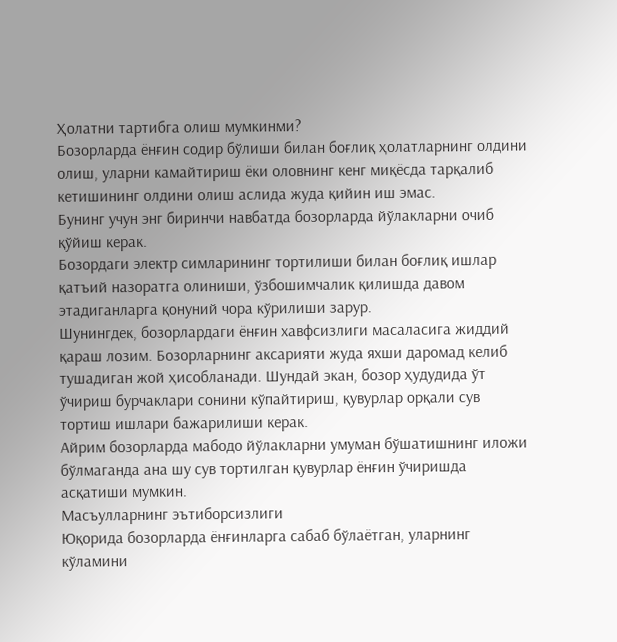Ҳолатни тартибга олиш мумкинми?
Бозорларда ёнғин содир бўлиши билан боғлиқ ҳолатларнинг олдини олиш, уларни камайтириш ёки оловнинг кенг миқёсда тарқалиб кетишининг олдини олиш аслида жуда қийин иш эмас.
Бунинг учун энг биринчи навбатда бозорларда йўлакларни очиб қўйиш керак.
Бозордаги электр симларининг тортилиши билан боғлиқ ишлар қатъий назоратга олиниши, ўзбошимчалик қилишда давом этадиганларга қонуний чора кўрилиши зарур.
Шунингдек, бозорлардаги ёнғин хавфсизлиги масаласига жиддий қараш лозим. Бозорларнинг аксарияти жуда яхши даромад келиб тушадиган жой ҳисобланади. Шундай экан, бозор ҳудудида ўт ўчириш бурчаклари сонини кўпайтириш, қувурлар орқали сув тортиш ишлари бажарилиши керак.
Айрим бозорларда мабодо йўлакларни умуман бўшатишнинг иложи бўлмаганда ана шу сув тортилган қувурлар ёнғин ўчиришда асқатиши мумкин.
Масъулларнинг эътиборсизлиги
Юқорида бозорларда ёнғинларга сабаб бўлаётган, уларнинг кўламини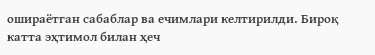ошираётган сабаблар ва ечимлари келтирилди. Бироқ катта эҳтимол билан ҳеч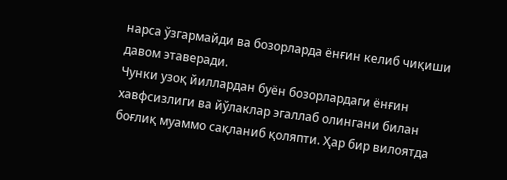нарса ўзгармайди ва бозорларда ёнғин келиб чиқиши давом этаверади.
Чунки узоқ йиллардан буён бозорлардаги ёнғин хавфсизлиги ва йўлаклар эгаллаб олингани билан боғлиқ муаммо сақланиб қоляпти. Ҳар бир вилоятда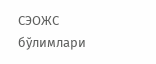СЭОЖС бўлимлари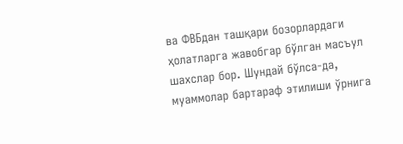ва ФВБдан ташқари бозорлардаги ҳолатларга жавобгар бўлган масъул шахслар бор. Шундай бўлса-да, муаммолар бартараф этилиши ўрнига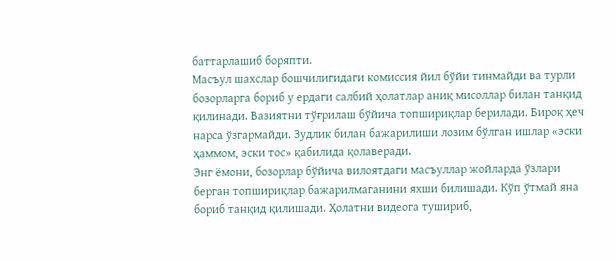баттарлашиб боряпти.
Масъул шахслар бошчилигидаги комиссия йил бўйи тинмайди ва турли бозорларга бориб у ердаги салбий ҳолатлар аниқ мисоллар билан танқид қилинади. Вазиятни тўғрилаш бўйича топшириқлар берилади. Бироқ ҳеч нарса ўзгармайди. Зудлик билан бажарилиши лозим бўлган ишлар «эски ҳаммом, эски тос» қабилида қолаверади.
Энг ёмони, бозорлар бўйича вилоятдаги масъуллар жойларда ўзлари берган топшириқлар бажарилмаганини яхши билишади. Кўп ўтмай яна бориб танқид қилишади. Ҳолатни видеога тушириб,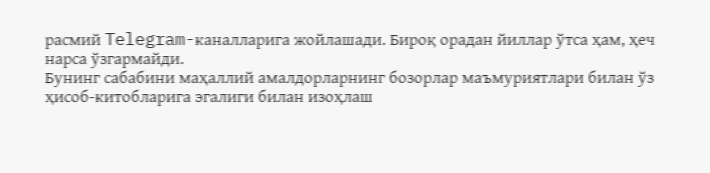расмий Telegram-каналларига жойлашади. Бироқ орадан йиллар ўтса ҳам, ҳеч нарса ўзгармайди.
Бунинг сабабини маҳаллий амалдорларнинг бозорлар маъмуриятлари билан ўз ҳисоб-китобларига эгалиги билан изоҳлаш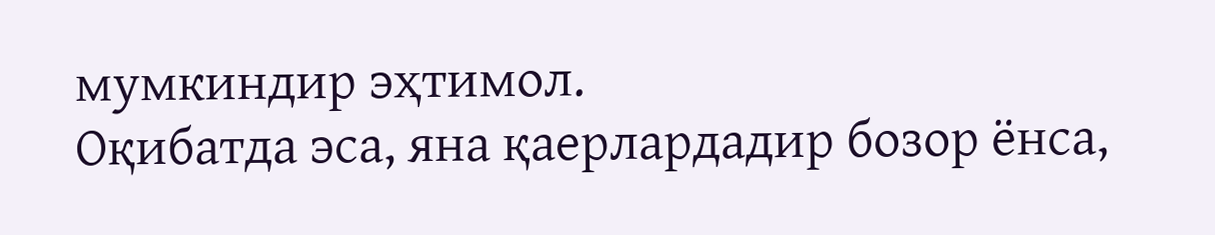мумкиндир эҳтимол.
Оқибатда эса, яна қаерлардадир бозор ёнса,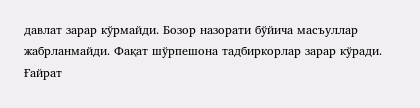давлат зарар кўрмайди. Бозор назорати бўйича масъуллар жабрланмайди. Фақат шўрпешона тадбиркорлар зарар кўради.
Ғайрат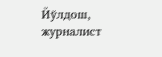Йўлдош,
журналист